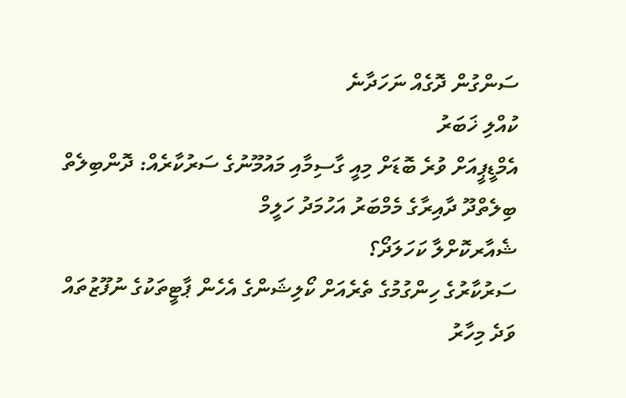ސަންގުން ދޮގެއް ނަހަދާނެ
ކުއްލި ޚަބަރު
އެމްޑީޕީއަށް ވުރެ ބޮޑަށް މިއީ ގާސިމާއި މައުމޫނުގެ ސަރުކާރެއް: ދޮންބިލެތް
ބިލެތްދޫ ދާއިރާގެ މެމްބަރު އަހުމަދު ހަލީމް
ޝެއާރކޮށްލާ ކަހަލަދޯ؟
ސަރުކާރުގެ ހިންގުމުގެ ތެރެއަށް ކޯލިޝަންގެ އެހެން ޕާޓީތަކުގެ ނުފޫޒުތައް ވަދެ މިހާރު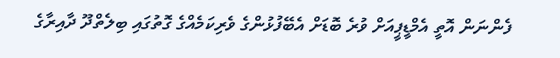ފެންނަން އޮތީ އެމްޑީޕީއަށް ވުރެ ބޮޑަށް އެބޭފުޅުންގެ ވެރިކަމެއްގެ ގޮތުގައި ބިލެތްދޫ ދާއިރާގެ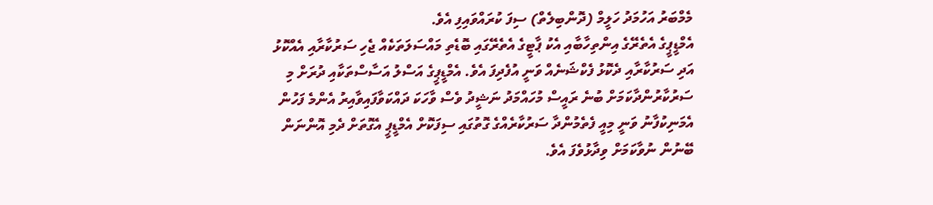މެމްބަރު އަހުމަދު ހަލީމް (ދޮންބިލެތް) ސިފަ ކުރައްވައިފި އެވެ.
އެމްޑީޕީގެ އެތެރޭގެ އިންތިހާބާއި އެކު ޕާޓީގެ އެތެރޭގައި ބޮޑެތި މައްސަލަތަކެއް ޖެހި ސަރުކާރާއި އެއްކޮޅު އަދި ސަރުކާރާއި ދެކޮޅު ފެކްޝަނެއް ވަނީ އުފެދިފަ އެވެ. އެމްޑީޕީގެ އަސްލު އަސާސްތަކާއި ދުރަށް މި ސަރުކާރުންދާކަމަށް ބުނެ ރައީސް މުހައްމަދު ނަޝީދު ވެސް ވާހަކަ ދައްކަވާފައިވާއިރު އެންމެ ފަހުން އެމަނިކުފާނު ވަނީ މިއީ ފެތެމުންދާ ސަރުކާރެއްގެ ގޮތުގައި ސިފަކޮށް އެމްޑީޕީ އެގޮތަށް ދެމި އޮންނަން ބޭނުން ނުވާކަމަށް ވިދާޅުވެފަ އެވެ.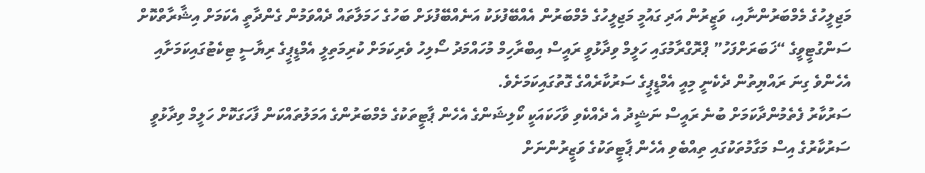މަޖިލީހުގެ މެމްބަރުންނާއި، ވަޒީރުން އަދި ގައުމީ މަޖިލީހުގެ މެމްބަރުން އެއްބޭފުޅަކު އަނެއްބޭފުޅަށް ބަހުގެ ހަމަލާތައް ދެއްވަމުން ގެންދާތީ އެކަމަށް އިޝާރާތްކޮށް ސަންގުޓީވީގެ “ޚަބަރަށްފަހު” ޕްރޮގްރާމުގައި ހަލީމް ވިދާޅުވީ ރައީސް އިބްރާހިމް މުހައްމަދު ސޯލިހު ވެރިކަމަށް ކުރިމަތިލީ އެމްޑީޕީގެ ރިޔާސީ ޓިކެޓުގައިކަމަށާއި އެހެންވެ ގިނަ ރައްޔިތުން ދެކެނީ މިއީ އެމްޑީޕީގެ ސަރުކާރެއްގެ ގޮތުގައިކަމަށެވެ.
ސަރުކާރު ފެތެމުންދާކަމަށް ބުނެ ރައީސް ނަޝީދު އެ ދެއްކެވި ވާހަކައަކީ ކޯލިޝަންގެ އެހެން ޕާޓީތަކުގެ މެމްބަރުންގެ އަމަލުތައްކަން ފާހަގަކޮށް ހަލީމް ވިދާޅުވީ ސަރުކާރުގެ އިސް މަގާމުތަކުގައި ތިއްބެވި އެހެން ޕާޓީތަކުގެ ވަޒީރުންނަށް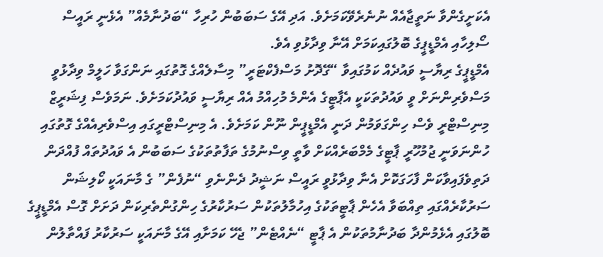އެކަށީގެންވާ ނަތީޖާއެއް ނުނެރެވޭކަމަށެވެ. އަދި އޭގެ ސަބަބުން ހުރިހާ “ބަދުނާމެއް” އެޅެނީ ރައީސް ސޯލިހާއި އެމްޑީޕީގެ ބޮލުގައިކަމަށް އޭނާ ވިދާޅުވި އެވެ.
އެމްޑީޕީގެ ރިޔާސީ ވައުދެއް ކަމުގައިވާ “ގޭދޮށު މަސްފެކްޓަރީ” މިސާލެއްގެ ގޮތުގައި ނަންގަވާ ހަލީމް ވިދާޅުވީ މަސްވެރިންނަށް ވީ ވައުދުތަކަކީ އެޕާޓީގެ އެންމެ މުހިއްމު އެއް ރިޔާސީ ވައުދުކަމަށެވެ. ނަމަވެސް ފިޝަރީޒް މިނިސްޓްރީ ވެސް ހިންގަވަމުން ދަނީ އެމްޑީޕީން ނޫން ކަމަށެވެ. އެ މިނިސްޓްރީގައި އިސްވެރިއެއްގެ ގޮތުގައި ހުންނަވަނީ ޖުމުހޫރީ ޕާޓީގެ މެމްބަރެއްކަށް ވާތީ ވިސްނުމުގެ ތަފާތުތަކުގެ ސަބަބުން އެ ވައުދުތައް ފުއްދަން ދަތިވެފައިވާކަން ފާހަގަކޮށް އެނާ ވިދާޅުވީ ރައީސް ނަޝީދު ދެންނެވި “ނުފެން” ގެ މާނައަކީ ކޯލިޝަން ސަރުކާރެއްގައި ތިއްބަވާ އެހެން ޕާޓީތަކުގެ އިހުމާލުތަކުން ސަރުކާރުގެ ހިންގުންތެރިކަން ދަށަށް ގޮސް އެމްޑީޕީގެ ބޮލުގައި އެޅެމުންދާ ބަދުނާމުތަކުން އެ ޕާޓީ “ނެއްޓެން” ޖެހޭ ކަމަށާއި އޭގެ މާނައަކީ ސަރުކާރު ފައްތާލުން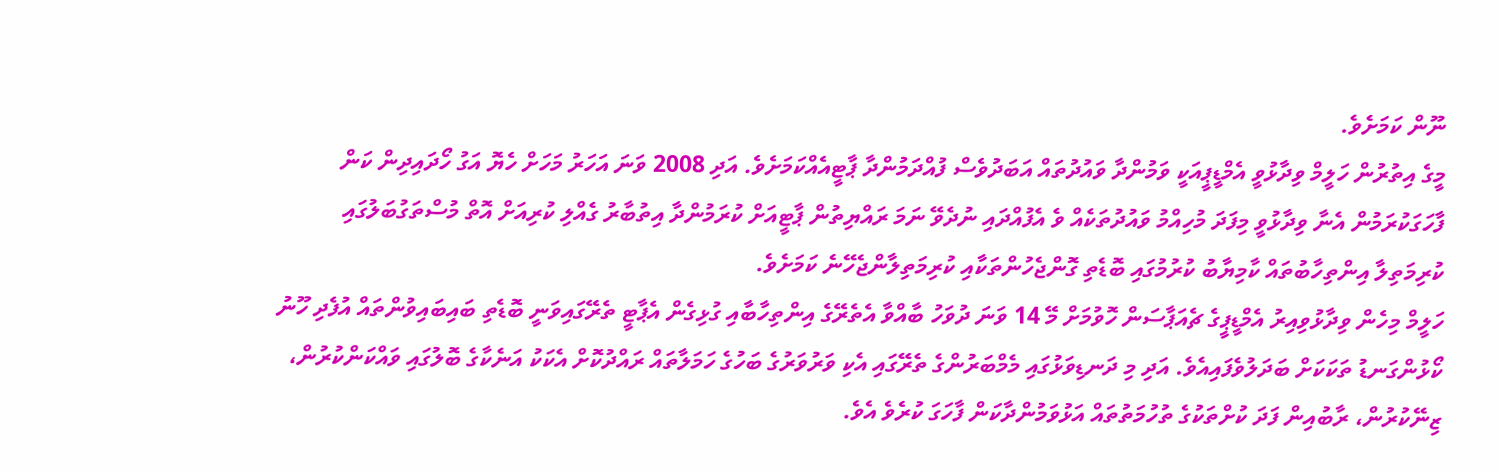ނޫން ކަމަށެވެ.
މީގެ އިތުރުން ހަލީމް ވިދާޅުވީ އެމްޑީޕީއަކީ ވަމުންދާ ވައުދުތައް އަބަދުވެސް ފުއްދަމުންދާ ޕާޓީއެއްކަމަށެވެ. އަދި 2008 ވަނަ އަހަރު މަހަށް ހެޔޮ އަގު ހޯދައިދިން ކަން ފާހަގަކުރަމުން އެނާ ވިދާޅުވީ މިފަދަ މުހިއްމު ވައުދުތަކެއް ވެ އެފުއްދައި ނުދެވޭ ނަމަ ރައްޔިތުން ޕާޓީއަށް ކުރަމުންދާ އިތުބާރު ގެއްލި ކުރިއަށް އޮތް މުސްތަގުބަލުގައި ކުރިމަތިލާ އިންތިހާބުތައް ކާމިޔާބު ކުރުމުގައި ބޮޑެތި ގޮންޖެހުންތަކާއި ކުރިމަތިލާންޖެހޭނެ ކަމަށެވެ.
ހަލީމް މިހެން ވިދާޅުވިއިރު އެމްޑީޕީގެ ޗެއަޕާސަން ހޮވުމަށް މޭ 14 ވަނަ ދުވަހު ބާއްވާ އެތެރޭގެ އިންތިހާބާއި ގުޅިގެން އެޕާޓީ ތެރޭގައިވަނީ ބޮޑެތި ބައިބައިވުންތައް އުފެދި ހޫނު ކޯޅުންގަނޑު ތަކަކަށް ބަދަލުވެފައިއެވެ. އަދި މި ދަނޑިވަޅުގައި މެމްބަރުންގެ ތެރޭގައި އެކި ވަރުވަރުގެ ބަހުގެ ހަމަލާތައް ރައްދުކޮށް އެކަކު އަނެކާގެ ބޮލުގައި ވައްކަންކުރުން، ޒިނޭކުރުން، ރާބުއިން ފަދަ ކުށްތަކުގެ ތުހުމަތުތައް އަޅުވަމުންދާކަން ފާހަގަ ކުރެވެ އެވެ.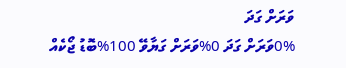ވަރަށް ގަދަ
0%ވަރަށް ގަދަ 0%ވަރަށް ގަޔާވޭ 100%ބޮޑު ޖޯކެއް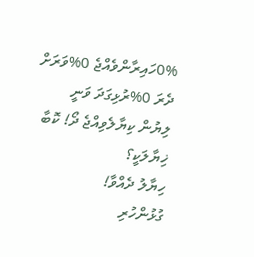0%ހައިރާންވެއްޖެ 0%ވަރަށް ދެރަ 0%ރުޅިގަދަ ވަނީ
ލިޔުން ކިޔާލެވިއްޖެ ދޯ! ކޮބާ ޚިޔާލަކީ؟
ހިޔާލު ދެއްވާ!
ގުޅުންހުރި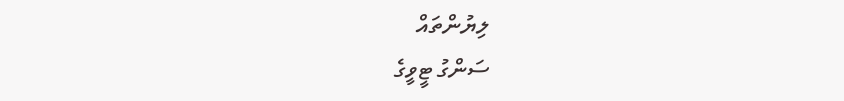ލިޔުންތައް
ސަންގު ޓީވީގެ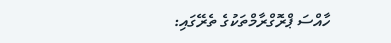ހާއްސަ ޕްރޮގްރާމްތަކުގެ ތެރޭގައި: